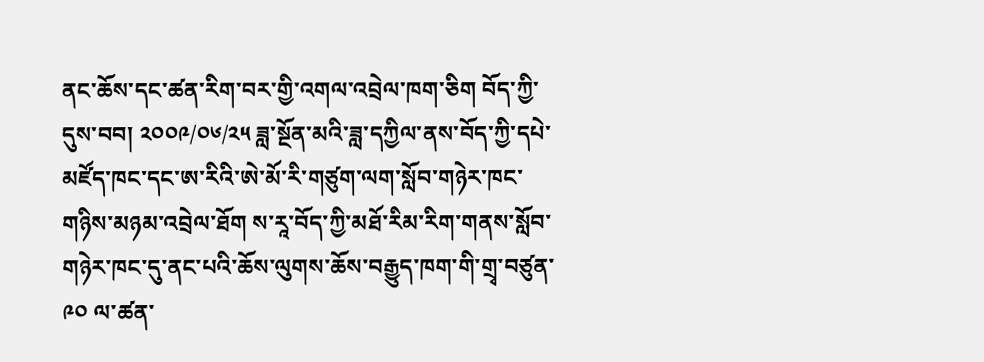ནང་ཆོས་དང་ཚན་རིག་བར་གྱི་འགལ་འབྲེལ་ཁག་ཅིག བོད་ཀྱི་དུས་བབ། ༢༠༠༩/༠༦/༢༥ ཟླ་སྔོན་མའི་ཟླ་དཀྱིལ་ནས་བོད་ཀྱི་དཔེ་མཛོད་ཁང་དང་ཨ་རིའི་ཨེ་མོ་རི་གཙུག་ལག་སློབ་གཉེར་ཁང་གཉིས་མཉམ་འབྲེལ་ཐོག ས་རཱ་བོད་ཀྱི་མཐོ་རིམ་རིག་གནས་སློབ་གཉེར་ཁང་དུ་ནང་པའི་ཆོས་ལུགས་ཆོས་བརྒྱུད་ཁག་གི་གྲྭ་བཙུན་ ༩༠ ལ་ཚན་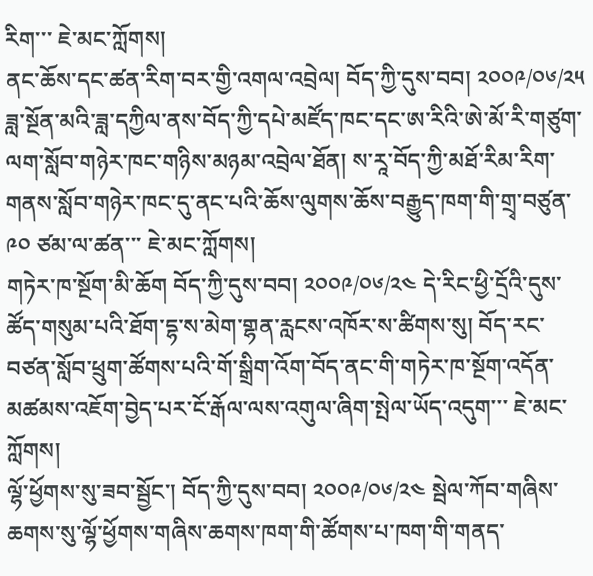རིག་་་ ཇེ་མང་ཀློགས།
ནང་ཆོས་དང་ཚན་རིག་བར་གྱི་འགལ་འབྲེལ། བོད་ཀྱི་དུས་བབ། ༢༠༠༩/༠༦/༢༥ ཟླ་སྔོན་མའི་ཟླ་དཀྱིལ་ནས་བོད་ཀྱི་དཔེ་མཛོད་ཁང་དང་ཨ་རིའི་ཨེ་མོ་རི་གཙུག་ལག་སློབ་གཉེར་ཁང་གཉིས་མཉམ་འབྲེལ་ཐོན། ས་རཱ་བོད་ཀྱི་མཐོ་རིམ་རིག་གནས་སློབ་གཉེར་ཁང་དུ་ནང་པའི་ཆོས་ལུགས་ཆོས་བརྒྱུད་ཁག་གི་གྲྭ་བཙུན་ ༩༠ ཙམ་ལ་ཚན་་་ ཇེ་མང་ཀློགས།
གཏེར་ཁ་སྔོག་མི་ཆོག བོད་ཀྱི་དུས་བབ། ༢༠༠༩/༠༦/༢༤ དེ་རིང་ཕྱི་དྲོའི་དུས་ཚོད་གསུམ་པའི་ཐོག་དྷ་ས་མེག་གྷན་རླངས་འཁོར་ས་ཚིགས་སུ། བོད་རང་བཙན་སློབ་ཕྲུག་ཚོགས་པའི་གོ་སྒྲིག་འོག་བོད་ནང་གི་གཏེར་ཁ་སྔོག་འདོན་ མཚམས་འཇོག་བྱེད་པར་ངོ་རྒོལ་ལས་འགུལ་ཞིག་སྤེལ་ཡོད་འདུག་་་ ཇེ་མང་ཀློགས།
ལྷོ་ཕྱོགས་སུ་ཟབ་སྦྱོང་། བོད་ཀྱི་དུས་བབ། ༢༠༠༩/༠༦/༢༤ སྦེལ་ཀོབ་གཞིས་ཆགས་སུ་ལྷོ་ཕྱོགས་གཞིས་ཆགས་ཁག་གི་ཚོགས་པ་ཁག་གི་གནད་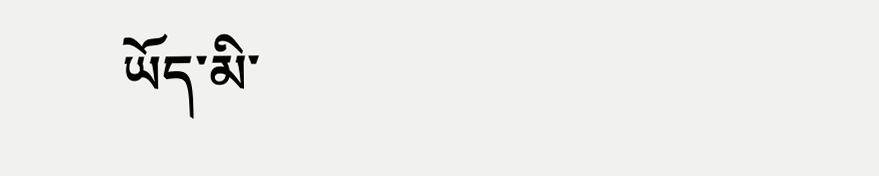ཡོད་མི་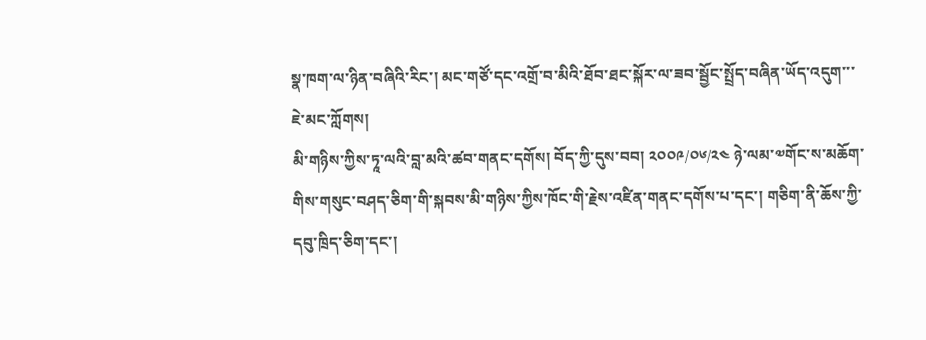སྣ་ཁག་ལ་ཉིན་བཞིའི་རིང་། མང་གཙོ་དང་འགྲོ་བ་མིའི་ཐོབ་ཐང་སྐོར་ལ་ཟབ་སྦྱོང་སྤྲོད་བཞིན་ཡོད་འདུག་་་ ཇེ་མང་ཀློགས།
མི་གཉིས་ཀྱིས་ཏཱ་ལའི་བླ་མའི་ཚབ་གནང་དགོས། བོད་ཀྱི་དུས་བབ། ༢༠༠༩/༠༦/༢༤ ཉེ་ལམ་༧གོང་ས་མཆོག་གིས་གསུང་བཤད་ཅིག་གི་སྐབས་མི་གཉིས་ཀྱིས་ཁོང་གི་རྗེས་འཛིན་གནང་དགོས་པ་དང་། གཅིག་ནི་ཆོས་ཀྱི་དབུ་ཁྲིད་ཅིག་དང་།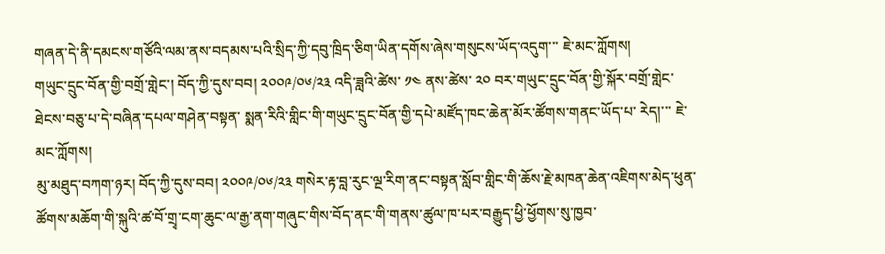གཞན་དེ་ནི་དམངས་གཙོའི་ལམ་ནས་བདམས་པའི་སྲིད་ཀྱི་དབུ་ཁྲིད་ཅིག་ཡིན་དགོས་ཞེས་གསུངས་ཡོད་འདུག་་་ ཇེ་མང་ཀློགས།
གཡུང་དྲུང་བོན་གྱི་བགྲོ་གླེང་། བོད་ཀྱི་དུས་བབ། ༢༠༠༩/༠༦/༢༣ འདི་ཟླའི་ཚེས་ ༡༤ ནས་ཚེས་ ༢༠ བར་གཡུང་དྲུང་བོན་གྱི་སྐོར་བགྲོ་གླེང་ཐེངས་བཅུ་པ་དེ་བཞིན་དཔལ་གཤེན་བསྟན་ སྨན་རིའི་གླིང་གི་གཡུང་དྲུང་བོན་གྱི་དཔེ་མཛོད་ཁང་ཆེན་མོར་ཚོགས་གནང་ཡོད་པ་ རེད།་་་ ཇེ་མང་ཀློགས།
མུ་མཐུད་བཀག་ཉར། བོད་ཀྱི་དུས་བབ། ༢༠༠༩/༠༦/༢༣ གསེར་རྟ་བླ་རུང་ལྔ་རིག་ནང་བསྟན་སློབ་གླིང་གི་ཆོས་རྗེ་མཁན་ཆེན་འཇིགས་མེད་ཕུན་ཚོགས་མཆོག་གི་སྐུའི་ཚ་བོ་གྲྭ་ངག་ཆུང་ལ་རྒྱ་ནག་གཞུང་གིས་བོད་ནང་གི་གནས་ཚུལ་ཁ་པར་བརྒྱུད་ཕྱི་ཕྱོགས་སུ་ཁྱབ་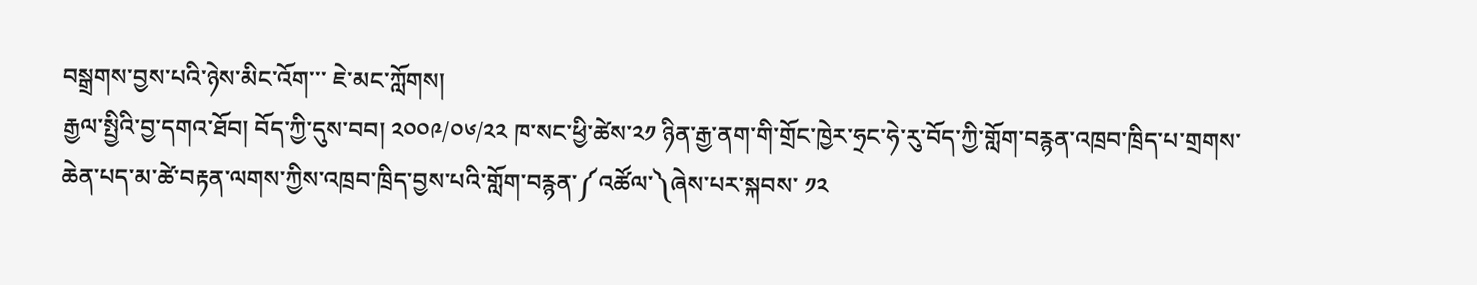བསྒྲགས་བྱས་པའི་ཉེས་མིང་འོག་་་ ཇེ་མང་ཀློགས།
རྒྱལ་སྤྱིའི་བྱ་དགའ་ཐོབ། བོད་ཀྱི་དུས་བབ། ༢༠༠༩/༠༦/༢༢ ཁ་སང་ཕྱི་ཚེས་༢༡ ཉིན་རྒྱ་ནག་གི་གྲོང་ཁྱེར་ཧྲང་ཧེ་རུ་བོད་ཀྱི་གློག་བརྙན་འཁྲབ་ཁྲིད་པ་གྲགས་ཆེན་པད་མ་ཚེ་བརྟན་ལགས་ཀྱིས་འཁྲབ་ཁྲིད་བྱས་པའི་གློག་བརྙན་༼འཚོལ་༽ཞེས་པར་སྐབས་ ༡༢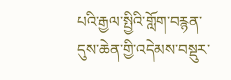པའི་རྒྱལ་སྤྱིའི་གློག་བརྙན་དུས་ཆེན་གྱི་འདེམས་བསྡུར་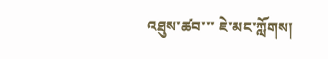འཐུས་ཚབ་་་ ཇེ་མང་ཀློགས།